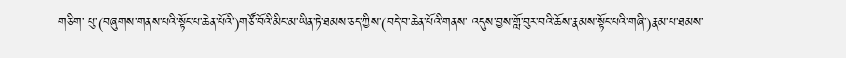གཅིག་ པུ་(བཞུགས་གནས་པའི་སྟོང་པ་ཆེན་པོའི་)གཙོ་བོའི་མིང་མ་ཡིན་ཏེ་ཐམས་ཅད་ཀྱིས་(བདེ་བ་ཆེན་པོའི་གནས་ འདུས་བྱས་གློ་བུར་བའི་ཆོས་རྣམས་སྟོང་པའི་གཞི་)རྣམ་པ་ཐམས་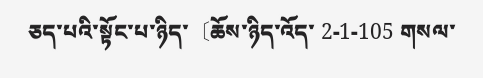ཅད་པའི་སྟོང་པ་ཉིད་〔ཆོས་ཉིད་འོད་ 2-1-105 གསལ་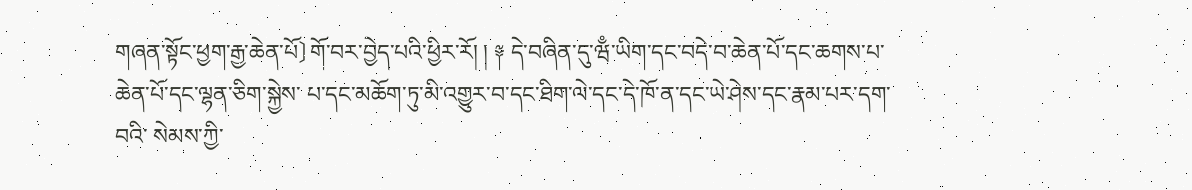གཞན་སྟོང་ཕྱག་རྒྱ་ཆེན་པོ〕གོ་བར་བྱེད་པའི་ཕྱིར་རོ། ། ༈ དེ་བཞིན་དུ་ཝྃ་ཡིག་དང་བདེ་བ་ཆེན་པོ་དང་ཆགས་པ་ཆེན་པོ་དང་ལྷན་ཅིག་སྐྱེས་ པ་དང་མཆོག་ཏུ་མི་འགྱུར་བ་དང་ཐིག་ལེ་དང་དེ་ཁོ་ན་དང་ཡེ་ཤེས་དང་རྣམ་པར་དག་བའི་ སེམས་ཀྱི་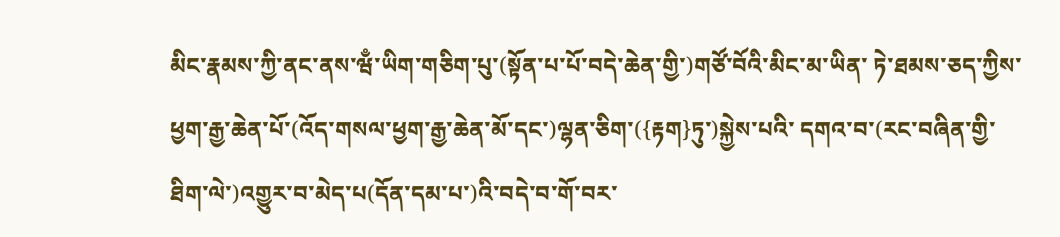མིང་རྣམས་ཀྱི་ནང་ནས་ཝྃ་ཡིག་གཅིག་པུ་(སྟོན་པ་པོ་བདེ་ཆེན་གྱི་)གཙོ་བོའི་མིང་མ་ཡིན་ ཏེ་ཐམས་ཅད་ཀྱིས་ཕྱག་རྒྱ་ཆེན་པོ་(འོད་གསལ་ཕྱག་རྒྱ་ཆེན་མོ་དང་)ལྷན་ཅིག་({རྟག}ཏུ་)སྐྱེས་པའི་ དགའ་བ་(རང་བཞིན་གྱི་ཐིག་ལེ་)འགྱུར་བ་མེད་པ(དོན་དམ་པ་)འི་བདེ་བ་གོ་བར་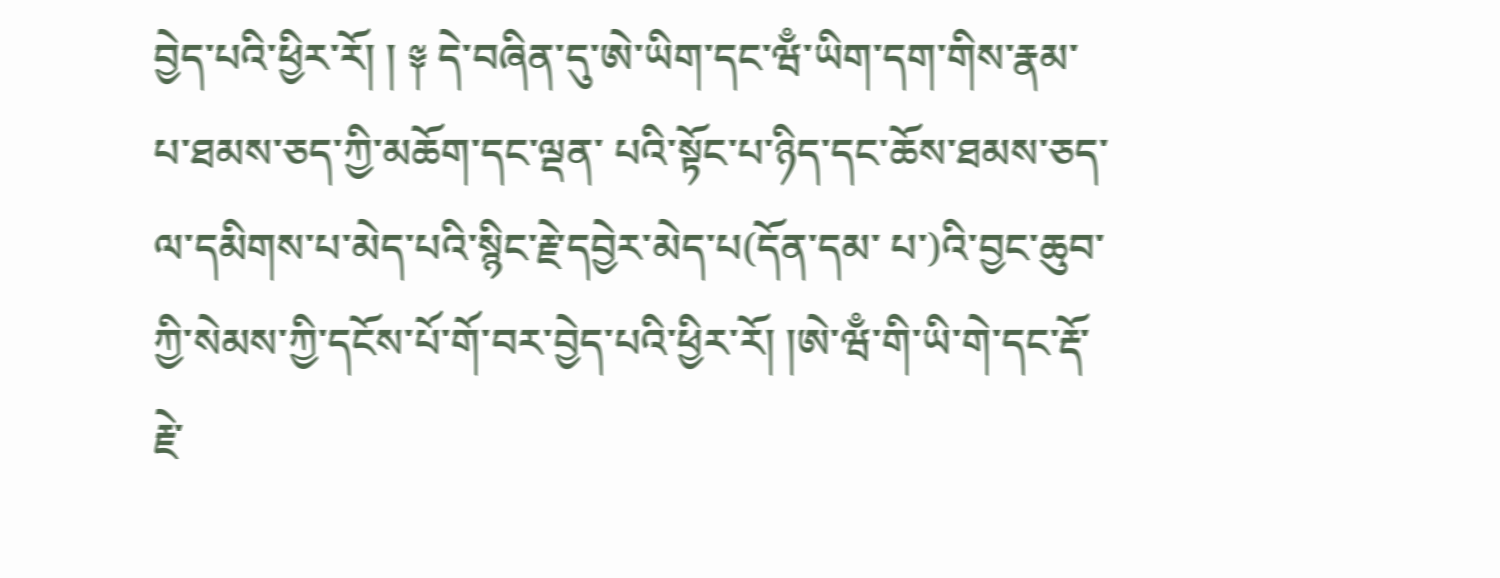བྱེད་པའི་ཕྱིར་རོ། ། ༈ དེ་བཞིན་དུ་ཨེ་ཡིག་དང་ཝྃ་ཡིག་དག་གིས་རྣམ་པ་ཐམས་ཅད་ཀྱི་མཆོག་དང་ལྡན་ པའི་སྟོང་པ་ཉིད་དང་ཆོས་ཐམས་ཅད་ལ་དམིགས་པ་མེད་པའི་སྙིང་རྗེ་དབྱེར་མེད་པ(དོན་དམ་ པ་)འི་བྱང་ཆུབ་ཀྱི་སེམས་ཀྱི་དངོས་པོ་གོ་བར་བྱེད་པའི་ཕྱིར་རོ། །ཨེ་ཝྃ་གི་ཡི་གེ་དང་རྡོ་རྗེ་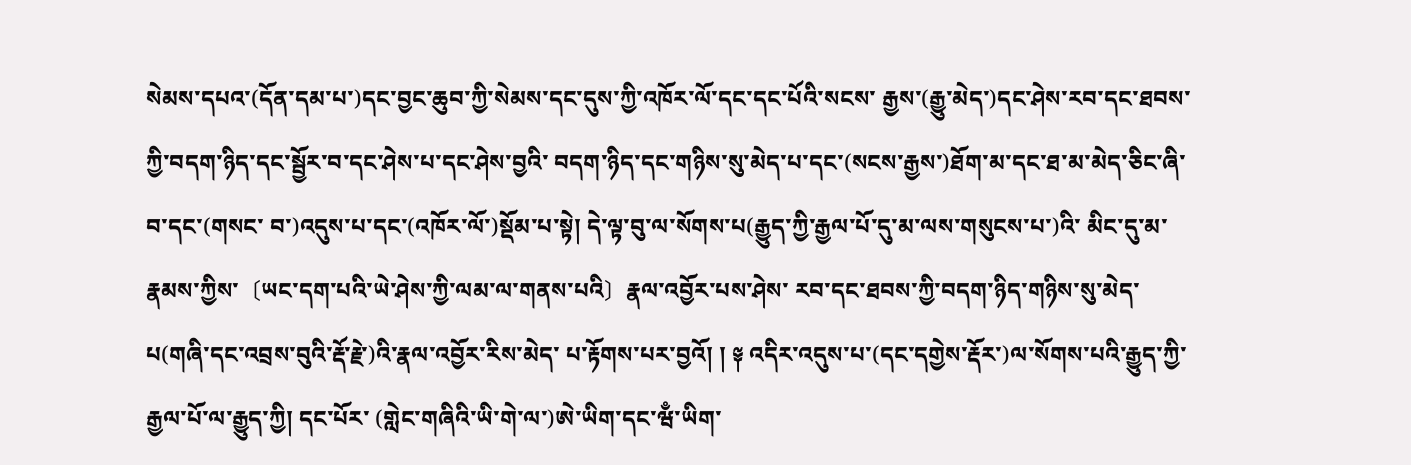སེམས་དཔའ་(དོན་དམ་པ་)དང་བྱང་ཆུབ་ཀྱི་སེམས་དང་དུས་ཀྱི་འཁོར་ལོ་དང་དང་པོའི་སངས་ རྒྱས་(རྒྱུ་མེད་)དང་ཤེས་རབ་དང་ཐབས་ཀྱི་བདག་ཉིད་དང་སྦྱོར་བ་དང་ཤེས་པ་དང་ཤེས་བྱའི་ བདག་ཉིད་དང་གཉིས་སུ་མེད་པ་དང་(སངས་རྒྱས་)ཐོག་མ་དང་ཐ་མ་མེད་ཅིང་ཞི་བ་དང་(གསང་ བ་)འདུས་པ་དང་(འཁོར་ལོ་)སྡོམ་པ་སྟེ། དེ་ལྟ་བུ་ལ་སོགས་པ(རྒྱུད་ཀྱི་རྒྱལ་པོ་དུ་མ་ལས་གསུངས་པ་)འི་ མིང་དུ་མ་རྣམས་ཀྱིས་〔ཡང་དག་པའི་ཡེ་ཤེས་ཀྱི་ལམ་ལ་གནས་པའི〕རྣལ་འབྱོར་པས་ཤེས་ རབ་དང་ཐབས་ཀྱི་བདག་ཉིད་གཉིས་སུ་མེད་པ(གཞི་དང་འབྲས་བུའི་རྡོ་རྗེ་)འི་རྣལ་འབྱོར་རིས་མེད་ པ་རྟོགས་པར་བྱའོ། ། ༈ འདིར་འདུས་པ་(དང་དགྱེས་རྡོར་)ལ་སོགས་པའི་རྒྱུད་ཀྱི་རྒྱལ་པོ་ལ་རྒྱུད་ཀྱི། དང་པོར་ (གླེང་གཞིའི་ཡི་གེ་ལ་)ཨེ་ཡིག་དང་ཝྃ་ཡིག་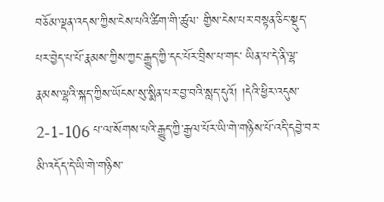བཅོམ་ལྡན་འདས་ཀྱིས་ངེས་པའི་ཚིག་གི་ཚུལ་ གྱིས་ངེས་པར་བསྟན་ཅིང་སྡུད་པར་བྱེད་པ་པོ་རྣམས་ཀྱིས་ཀྱང་རྒྱུད་ཀྱི་དང་པོར་བྲིས་པ་གང་ ཡིན་པ་དེ་ནི་ལྷ་རྣམས་ལྷའི་སྐད་ཀྱིས་ཡོངས་སུ་སྨིན་པར་བྱ་བའི་སླད་དུའོ། །དེའི་ཕྱིར་འདུས་ 2-1-106 པ་ལ་སོགས་པའི་རྒྱུད་ཀྱི་རྒྱལ་པོར་ཡི་གེ་གཉིས་པོ་འདི་དབྱེ་བར་མི་འདོད་དེ་ཡི་གེ་གཉིས་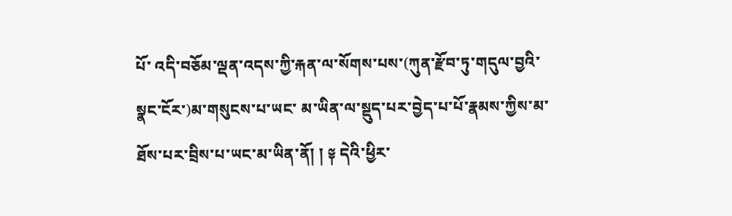པོ་ འདི་བཅོམ་ལྡན་འདས་ཀྱི་རྐན་ལ་སོགས་པས་(ཀུན་རྫོབ་ཏུ་གདུལ་བྱའི་སྣང་ངོར་)མ་གསུངས་པ་ཡང་ མ་ཡིན་ལ་སྡུད་པར་བྱེད་པ་པོ་རྣམས་ཀྱིས་མ་ཐོས་པར་བྲིས་པ་ཡང་མ་ཡིན་ནོ། ། ༈ དེའི་ཕྱིར་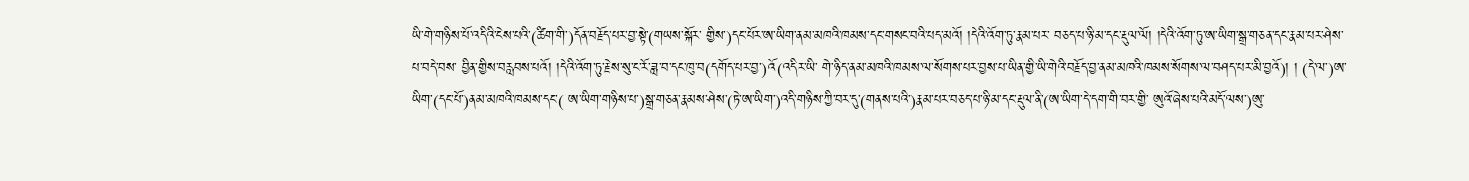ཡི་གེ་གཉིས་པོ་འདིའི་ངེས་པའི་(ཚིག་གི་)དོན་བརྗོད་པར་བྱ་སྟེ་(གཡས་སྐོར་ གྱིས་)དང་པོར་ཨ་ཡིག་ནམ་མཁའི་ཁམས་དང་གསང་བའི་པད་མའོ། །དེའི་འོག་ཏུ་རྣམ་པར་ བཅད་པ་ཉི་མ་དང་རྡུལ་ལོ། །དེའི་འོག་ཏུ་ཨ་ཡིག་སྒྲ་གཅན་དང་རྣམ་པར་ཤེས་པ་བདེ་བས་ བྱིན་གྱིས་བརླབས་པའོ། །དེའི་འོག་ཏུ་རྗེས་སུ་ང་རོ་ཟླ་བ་དང་ཁུ་བ(དགོད་པར་བྱ་)འོ(འདིར་ཡི་ གེ་ཉིད་ནམ་མཁའི་ཁམས་ལ་སོགས་པར་བྱས་པ་ཡིན་གྱི་ཡི་གེའི་བརྗོད་བྱ་ནམ་མཁའི་ཁམས་སོགས་ལ་བཤད་པར་མི་བྱའོ)། ། (དེ་ལ་)ཨ་ཡིག་(དང་པོ་)ནམ་མཁའི་ཁམས་དང་( ཨ་ཡིག་གཉིས་པ་)སྒྲ་གཅན་རྣམས་ཤེས་(ཏེ་ཨ་ཡིག་)འདི་གཉིས་ཀྱི་བར་དུ་(གནས་པའི་)རྣམ་པར་བཅད་པ་ཉི་མ་དང་རྡུལ་ནི་(ཨ་ཡིག་དེ་དག་གི་བར་གྱི་ ཨུའོ་ཞེས་པའི་མདོ་ལས་)ཨུ་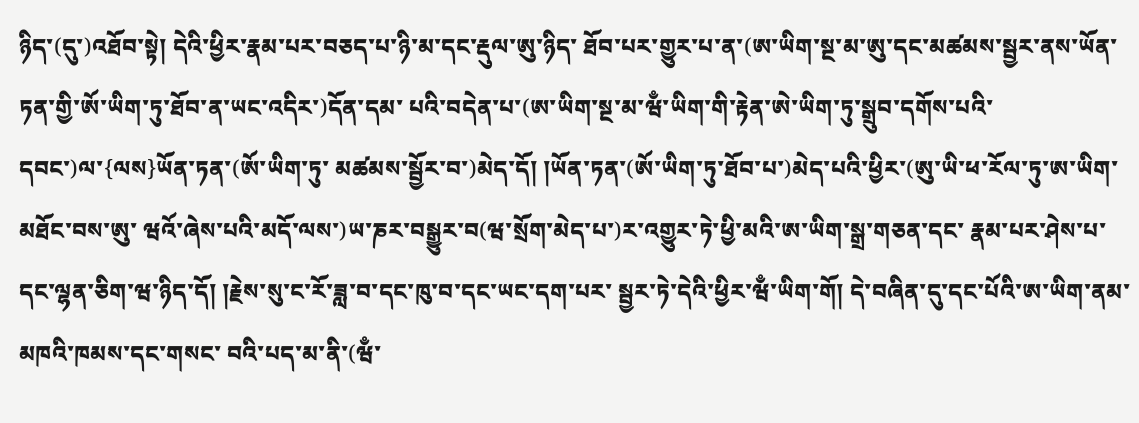ཉིད་(དུ་)འཐོབ་སྟེ། དེའི་ཕྱིར་རྣམ་པར་བཅད་པ་ཉི་མ་དང་རྡུལ་ཨུ་ཉིད་ ཐོབ་པར་གྱུར་པ་ན་(ཨ་ཡིག་སྔ་མ་ཨུ་དང་མཚམས་སྦྱར་ནས་ཡོན་ཏན་གྱི་ཨོ་ཡིག་ཏུ་ཐོབ་ན་ཡང་འདིར་)དོན་དམ་ པའི་བདེན་པ་(ཨ་ཡིག་སྔ་མ་ཝྃ་ཡིག་གི་རྟེན་ཨེ་ཡིག་ཏུ་སྒྲུབ་དགོས་པའི་དབང་)ལ་{ལས}ཡོན་ཏན་(ཨོ་ཡིག་ཏུ་ མཚམས་སྦྱོར་བ་)མེད་དོ། །ཡོན་ཏན་(ཨོ་ཡིག་ཏུ་ཐོབ་པ་)མེད་པའི་ཕྱིར་(ཨུ་ཡི་ཕ་རོལ་ཏུ་ཨ་ཡིག་མཐོང་བས་ཨུ་ ཝའོ་ཞེས་པའི་མདོ་ལས་)ཡ་ཎར་བསྒྱུར་བ(ཝ་སྲོག་མེད་པ་)ར་འགྱུར་ཏེ་ཕྱི་མའི་ཨ་ཡིག་སྒྲ་གཅན་དང་ རྣམ་པར་ཤེས་པ་དང་ལྷན་ཅིག་ཝ་ཉིད་དོ། །རྗེས་སུ་ང་རོ་ཟླ་བ་དང་ཁུ་བ་དང་ཡང་དག་པར་ སྦྱར་ཏེ་དེའི་ཕྱིར་ཝྃ་ཡིག་གོ། དེ་བཞིན་དུ་དང་པོའི་ཨ་ཡིག་ནམ་མཁའི་ཁམས་དང་གསང་ བའི་པད་མ་ནི་(ཝྃ་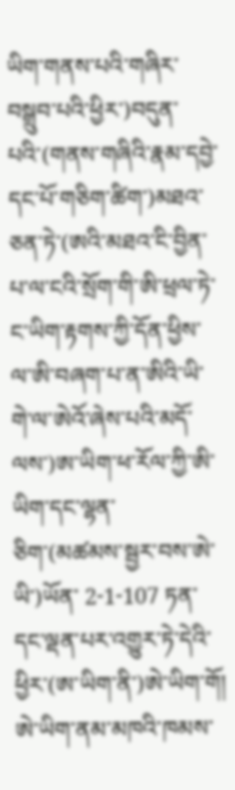ཡིག་གནས་པའི་གཞིར་བསྒྲུབ་པའི་ཕྱིར་)བདུན་པའི་(གནས་གཞིའི་རྣམ་དབྱེ་དང་པོ་གཅིག་ཚིག་)མཐའ་ཅན་ཏེ་(ཨའི་མཐའ་ངི་བྱིན་པ་ལ་ངའི་སྲོག་གི་ཨི་ཕྲལ་ཏེ་ང་ཡིག་རྟགས་ཀྱི་དོན་ཕྱིས་ལ་ཨི་བཞག་པ་ན་ཨིའི་ཡི་ གེ་ལ་ཨེའོ་ཞེས་པའི་མདོ་ལས་)ཨ་ཡིག་ཕ་རོལ་ཀྱི་ཨི་ཡིག་དང་ལྷན་ཅིག་(མཚམས་སྦྱར་བས་ཨེ་ཡི་)ཡོན་ 2-1-107 ཏན་དང་ལྡན་པར་འགྱུར་ཏེ་དེའི་ཕྱིར་(ཨ་ཡིག་ནི་)ཨེ་ཡིག་གོ། ཨེ་ཡིག་ནམ་མཁའི་ཁམས་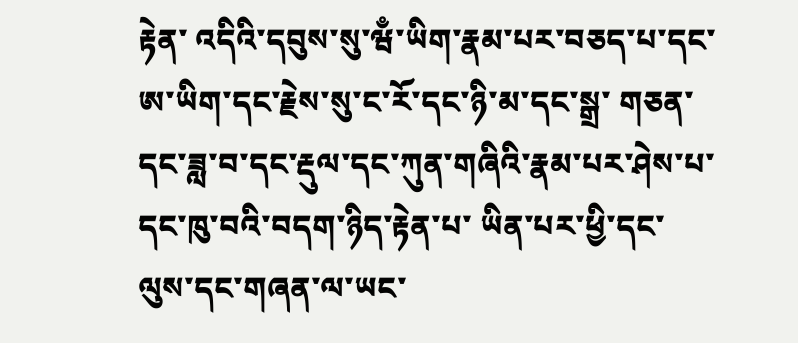རྟེན་ འདིའི་དབུས་སུ་ཝྃ་ཡིག་རྣམ་པར་བཅད་པ་དང་ཨ་ཡིག་དང་རྗེས་སུ་ང་རོ་དང་ཉི་མ་དང་སྒྲ་ གཅན་དང་ཟླ་བ་དང་རྡུལ་དང་ཀུན་གཞིའི་རྣམ་པར་ཤེས་པ་དང་ཁུ་བའི་བདག་ཉིད་རྟེན་པ་ ཡིན་པར་ཕྱི་དང་ལུས་དང་གཞན་ལ་ཡང་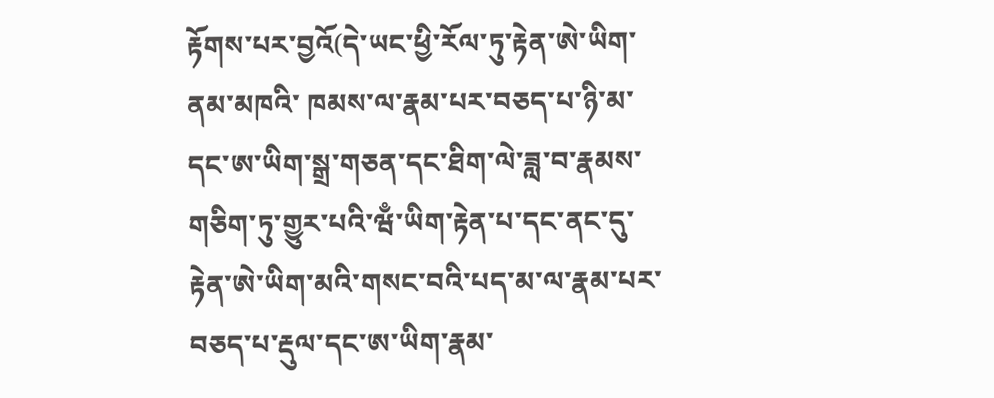རྟོགས་པར་བྱའོ(དེ་ཡང་ཕྱི་རོལ་ཏུ་རྟེན་ཨེ་ཡིག་ནམ་མཁའི་ ཁམས་ལ་རྣམ་པར་བཅད་པ་ཉི་མ་དང་ཨ་ཡིག་སྒྲ་གཅན་དང་ཐིག་ལེ་ཟླ་བ་རྣམས་གཅིག་ཏུ་གྱུར་པའི་ཝྃ་ཡིག་རྟེན་པ་དང་ནང་དུ་ རྟེན་ཨེ་ཡིག་མའི་གསང་བའི་པད་མ་ལ་རྣམ་པར་བཅད་པ་རྡུལ་དང་ཨ་ཡིག་རྣམ་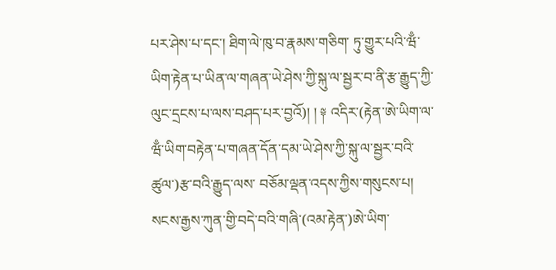པར་ཤེས་པ་དང་། ཐིག་ལེ་ཁུ་བ་རྣམས་གཅིག་ ཏུ་གྱུར་པའི་ཝྃ་ཡིག་རྟེན་པ་ཡིན་ལ་གཞན་ཡེ་ཤེས་ཀྱི་སྐུ་ལ་སྦྱར་བ་ནི་རྩ་རྒྱུད་ཀྱི་ལུང་དྲངས་པ་ལས་བཤད་པར་བྱའོ)། ། ༈ འདིར་(རྟེན་ཨེ་ཡིག་ལ་ཝྃ་ཡིག་བརྟེན་པ་གཞན་དོན་དམ་ཡེ་ཤེས་ཀྱི་སྐུ་ལ་སྦྱར་བའི་ཚུལ་)རྩ་བའི་རྒྱུད་ལས་ བཅོམ་ལྡན་འདས་ཀྱིས་གསུངས་པ། སངས་རྒྱས་ཀུན་གྱི་བདེ་བའི་གཞི་(འམ་རྟེན་)ཨེ་ཡིག་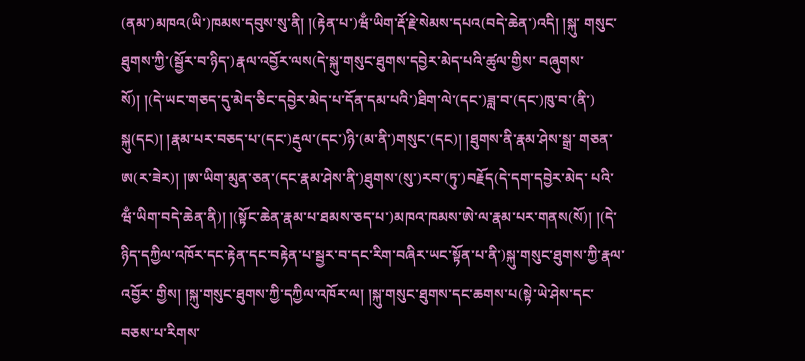(ནམ་)མཁའ(ཡི་)ཁམས་དབུས་སུ་ནི། །(རྟེན་པ་)ཝྃ་ཡིག་རྡོ་རྗེ་སེམས་དཔའ(བདེ་ཆེན་)འདི། །སྐུ་ གསུང་ཐུགས་ཀྱི་(སྦྱོར་བ་ཉིད་)རྣལ་འབྱོར་ལས(དེ་སྐུ་གསུང་ཐུགས་དབྱེར་མེད་པའི་ཚུལ་གྱིས་ བཞུགས་སོ)། །(དེ་ཡང་གཅད་དུ་མེད་ཅིང་དབྱེར་མེད་པ་དོན་དམ་པའི་)ཐིག་ལེ་(དང་)ཟླ་བ་(དང་)ཁུ་བ་(ནི་) སྐུ(དང)། །རྣམ་པར་བཅད་པ་(དང་)རྡུལ་(དང་)ཉི་(མ་ནི་)གསུང་(དང)། །ཐུགས་ནི་རྣམ་ཤེས་སྒྲ་ གཅན་ཨ(ར་ཟེར)། །ཨ་ཡིག་མུན་ཅན་(དང་རྣམ་ཤེས་ནི་)ཐུགས་(སུ་)རབ་(ཏུ་)བརྗོད(དེ་དག་དབྱེར་མེད་ པའི་ཝྃ་ཡིག་བདེ་ཆེན་ནི)། །(སྟོང་ཆེན་རྣམ་པ་ཐམས་ཅད་པ་)མཁའ་ཁམས་ཨེ་ལ་རྣམ་པར་གནས(སོ)། །(དེ་ ཉིད་དཀྱིལ་འཁོར་དང་རྟེན་དང་བརྟེན་པ་སྦྱར་བ་དང་རིག་བཞིར་ཡང་སྟོན་པ་ནི་)སྐུ་གསུང་ཐུགས་ཀྱི་རྣལ་འབྱོར་ གྱིས། །སྐུ་གསུང་ཐུགས་ཀྱི་དཀྱིལ་འཁོར་ལ། །སྐུ་གསུང་ཐུགས་དང་ཆགས་པ(སྟེ་ཡེ་ཤེས་དང་ བཅས་པ་རིགས་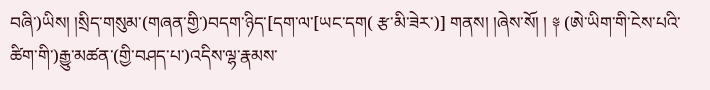བཞི་)ཡིས། །སྲིད་གསུམ་(གཞན་གྱི་)བདག་ཉིད་[དག་ལ་[ཡང་དག( རྩ་མི་ཟེར་)] གནས། །ཞེས་སོ། ། ༈ (ཨེ་ཡིག་གི་ངེས་པའི་ཚིག་གི་)རྒྱུ་མཚན་(གྱི་བཤད་པ་)འདིས་ལྷ་རྣམས་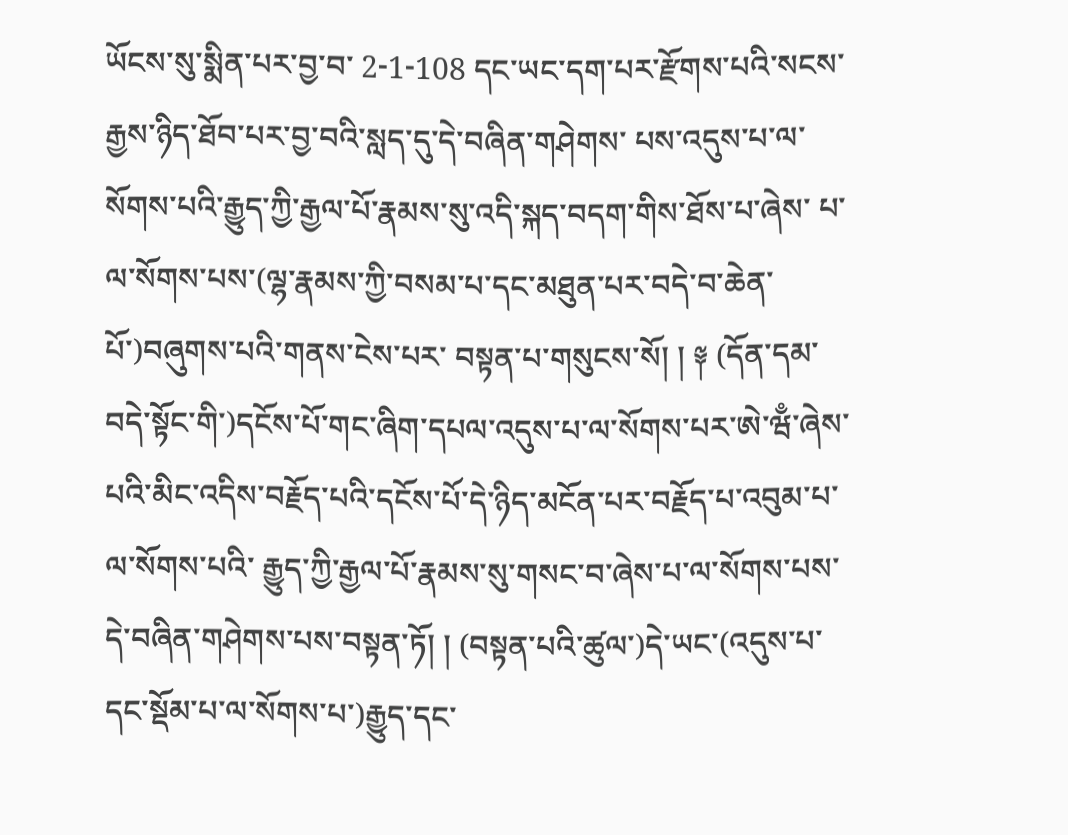ཡོངས་སུ་སྨིན་པར་བྱ་བ་ 2-1-108 དང་ཡང་དག་པར་རྫོགས་པའི་སངས་རྒྱས་ཉིད་ཐོབ་པར་བྱ་བའི་སླད་དུ་དེ་བཞིན་གཤེགས་ པས་འདུས་པ་ལ་སོགས་པའི་རྒྱུད་ཀྱི་རྒྱལ་པོ་རྣམས་སུ་འདི་སྐད་བདག་གིས་ཐོས་པ་ཞེས་ པ་ལ་སོགས་པས་(ལྷ་རྣམས་ཀྱི་བསམ་པ་དང་མཐུན་པར་བདེ་བ་ཆེན་པོ་)བཞུགས་པའི་གནས་ངེས་པར་ བསྟན་པ་གསུངས་སོ། ། ༈ (དོན་དམ་བདེ་སྟོང་གི་)དངོས་པོ་གང་ཞིག་དཔལ་འདུས་པ་ལ་སོགས་པར་ཨེ་ཝྃ་ཞེས་ པའི་མིང་འདིས་བརྗོད་པའི་དངོས་པོ་དེ་ཉིད་མངོན་པར་བརྗོད་པ་འབུམ་པ་ལ་སོགས་པའི་ རྒྱུད་ཀྱི་རྒྱལ་པོ་རྣམས་སུ་གསང་བ་ཞེས་པ་ལ་སོགས་པས་དེ་བཞིན་གཤེགས་པས་བསྟན་ཏོ། ། (བསྟན་པའི་ཚུལ་)དེ་ཡང་(འདུས་པ་དང་སྡོམ་པ་ལ་སོགས་པ་)རྒྱུད་དང་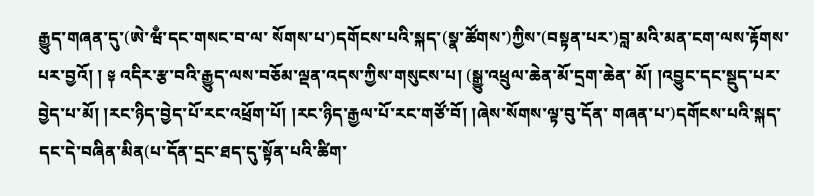རྒྱུད་གཞན་དུ་(ཨེ་ཝྃ་དང་གསང་བ་ལ་ སོགས་པ་)དགོངས་པའི་སྐད་(སྣ་ཚོགས་)ཀྱིས་(བསྟན་པར་)བླ་མའི་མན་ངག་ལས་རྟོགས་པར་བྱའོ། ། ༈ འདིར་རྩ་བའི་རྒྱུད་ལས་བཅོམ་ལྡན་འདས་ཀྱིས་གསུངས་པ། (སྒྱུ་འཕྲུལ་ཆེན་མོ་དྲག་ཆེན་ མོ། །འབྱུང་དང་སྡུད་པར་བྱེད་པ་མོ། །རང་ཉིད་བྱེད་པོ་རང་འཕྲོག་པོ། །རང་ཉིད་རྒྱལ་པོ་རང་གཙོ་བོ། །ཞེས་སོགས་ལྟ་བུ་དོན་ གཞན་པ་)དགོངས་པའི་སྐད་དང་དེ་བཞིན་མིན(པ་དོན་དྲང་ཐད་དུ་སྟོན་པའི་ཚིག་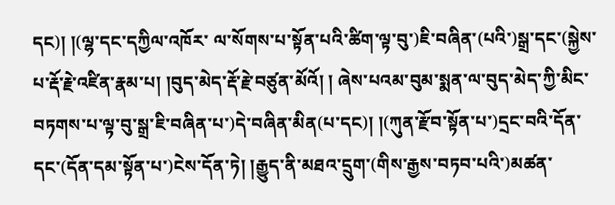དང)། །(ལྷ་དང་དཀྱིལ་འཁོར་ ལ་སོགས་པ་སྟོན་པའི་ཚིག་ལྟ་བུ་)ཇི་བཞིན་(པའི་)སྒྲ་དང་(སྐྱེས་པ་རྡོ་རྗེ་འཛིན་རྣམ་པ། །བུད་མེད་རྡོ་རྗེ་བཙུན་མོའོ། ། ཞེས་པའམ་བུམ་སྨན་ལ་བུད་མེད་ཀྱི་མིང་བཏགས་པ་ལྟ་བུ་སྒྲ་ཇི་བཞིན་པ་)དེ་བཞིན་མིན(པ་དང)། །(ཀུན་རྫོབ་སྟོན་པ་)དྲང་བའི་དོན་དང་(དོན་དམ་སྟོན་པ་)ངེས་དོན་ཏེ། །རྒྱུད་ནི་མཐའ་དྲུག་(གིས་རྒྱས་བཏབ་པའི་)མཚན་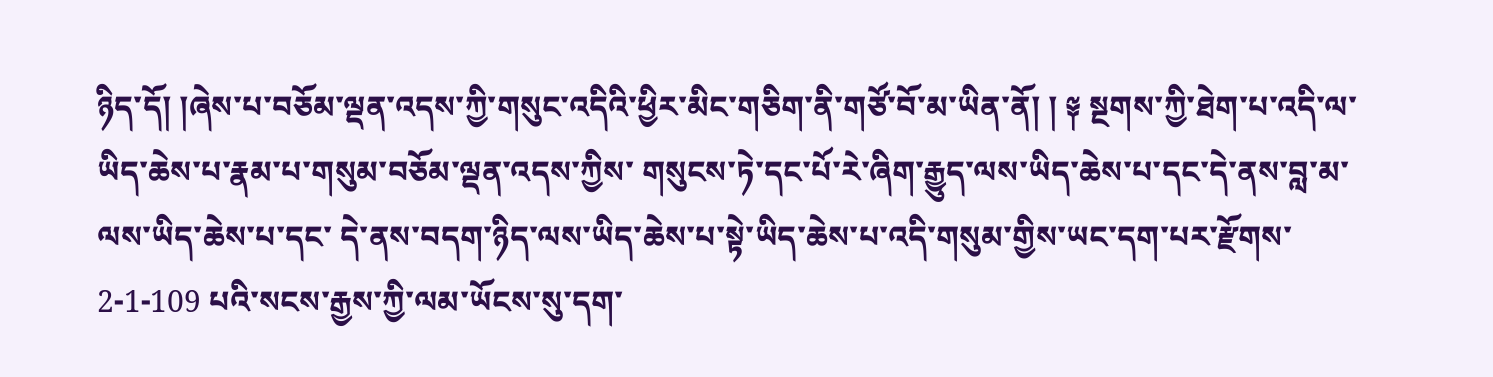ཉིད་དོ། །ཞེས་པ་བཅོམ་ལྡན་འདས་ཀྱི་གསུང་འདིའི་ཕྱིར་མིང་གཅིག་ནི་གཙོ་བོ་མ་ཡིན་ནོ། ། ༈ སྔགས་ཀྱི་ཐེག་པ་འདི་ལ་ཡིད་ཆེས་པ་རྣམ་པ་གསུམ་བཅོམ་ལྡན་འདས་ཀྱིས་ གསུངས་ཏེ་དང་པོ་རེ་ཞིག་རྒྱུད་ལས་ཡིད་ཆེས་པ་དང་དེ་ནས་བླ་མ་ལས་ཡིད་ཆེས་པ་དང་ དེ་ནས་བདག་ཉིད་ལས་ཡིད་ཆེས་པ་སྟེ་ཡིད་ཆེས་པ་འདི་གསུམ་གྱིས་ཡང་དག་པར་རྫོགས་ 2-1-109 པའི་སངས་རྒྱས་ཀྱི་ལམ་ཡོངས་སུ་དག་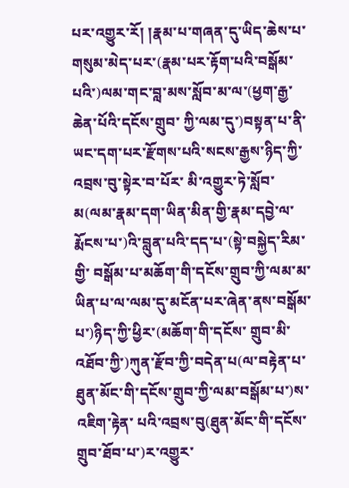པར་འགྱུར་རོ། །རྣམ་པ་གཞན་དུ་ཡིད་ཆེས་པ་ གསུམ་མེད་པར་(རྣམ་པར་རྟོག་པའི་བསྒོམ་པའི་)ལམ་གང་བླ་མས་སློབ་མ་ལ་(ཕྱག་རྒྱ་ཆེན་པོའི་དངོས་གྲུབ་ ཀྱི་ལམ་དུ་)བསྟན་པ་ནི་ཡང་དག་པར་རྫོགས་པའི་སངས་རྒྱས་ཉིད་ཀྱི་འབྲས་བུ་སྟེར་བ་པོར་ མི་འགྱུར་ཏེ་སློབ་མ(ལམ་རྣམ་དག་ཡིན་མིན་གྱི་རྣམ་དབྱེ་ལ་རྨོངས་པ་)འི་བླུན་པའི་དད་པ་(སྟེ་བསྐྱེད་རིམ་གྱི་ བསྒོམ་པ་མཆོག་གི་དངོས་གྲུབ་ཀྱི་ལམ་མ་ཡིན་པ་ལ་ལམ་དུ་མངོན་པར་ཞེན་ནས་བསྒོམ་པ་)ཉིད་ཀྱི་ཕྱིར་(མཆོག་གི་དངོས་ གྲུབ་མི་འཐོབ་ཀྱི་)ཀུན་རྫོབ་ཀྱི་བདེན་པ(ལ་བརྟེན་པ་ཐུན་མོང་གི་དངོས་གྲུབ་ཀྱི་ལམ་བསྒོམ་པ་)ས་འཇིག་རྟེན་ པའི་འབྲས་བུ(ཐུན་མོང་གི་དངོས་གྲུབ་ཐོབ་པ་)ར་འགྱུར་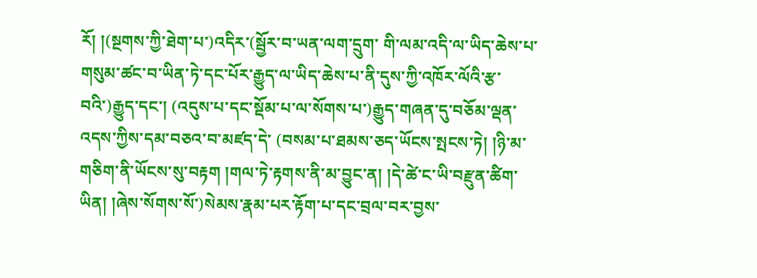རོ། །(སྔགས་ཀྱི་ཐེག་པ་)འདིར་(སྦྱོར་བ་ཡན་ལག་དྲུག་ གི་ལམ་འདི་ལ་ཡིད་ཆེས་པ་གསུམ་ཚང་བ་ཡིན་ཏེ་དང་པོར་རྒྱུད་ལ་ཡིད་ཆེས་པ་ནི་དུས་ཀྱི་འཁོར་ལོའི་རྩ་བའི་)རྒྱུད་དང་། (འདུས་པ་དང་སྡོམ་པ་ལ་སོགས་པ་)རྒྱུད་གཞན་དུ་བཅོམ་ལྡན་འདས་ཀྱིས་དམ་བཅའ་བ་མཛད་དེ་ (བསམ་པ་ཐམས་ཅད་ཡོངས་སྤངས་ཏེ། །ཉི་མ་གཅིག་ནི་ཡོངས་སུ་བརྟག །གལ་ཏེ་རྟགས་ནི་མ་བྱུང་ན། །དེ་ཚེ་ང་ཡི་བརྫུན་ཚིག་ ཡིན། །ཞེས་སོགས་སོ་)སེམས་རྣམ་པར་རྟོག་པ་དང་བྲལ་བར་བྱས་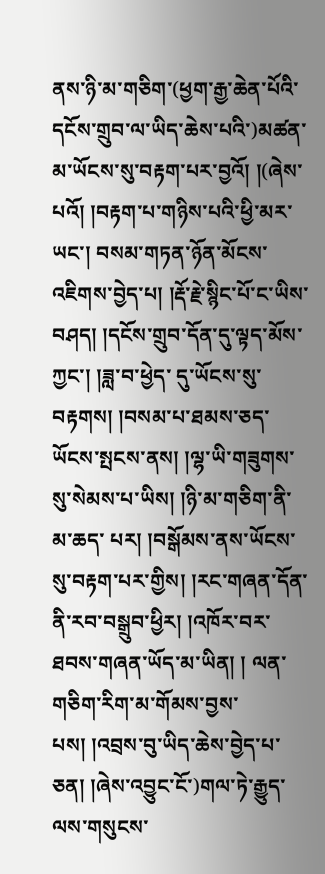ནས་ཉི་མ་གཅིག་(ཕྱག་རྒྱ་ཆེན་པོའི་ དངོས་གྲུབ་ལ་ཡིད་ཆེས་པའི་)མཚན་མ་ཡོངས་སུ་བརྟག་པར་བྱའོ། །(ཞེས་པའོ། །བརྟག་པ་གཉིས་པའི་ཕྱི་མར་ ཡང་། བསམ་གཏན་ཉོན་མོངས་འཇིགས་བྱེད་པ། །རྡོ་རྗེ་སྙིང་པོ་ང་ཡིས་བཤད། །དངོས་གྲུབ་དོན་དུ་ལྟད་མོས་ཀྱང་། །ཟླ་བ་ཕྱེད་ དུ་ཡོངས་སུ་བརྟགས། །བསམ་པ་ཐམས་ཅད་ཡོངས་སྤངས་ནས། །ལྷ་ཡི་གཟུགས་སུ་སེམས་པ་ཡིས། །ཉི་མ་གཅིག་ནི་མ་ཆད་ པར། །བསྒོམས་ནས་ཡོངས་སུ་བརྟག་པར་གྱིས། །རང་གཞན་དོན་ནི་རབ་བསྒྲུབ་ཕྱིར། །འཁོར་བར་ཐབས་གཞན་ཡོད་མ་ཡིན། ། ལན་གཅིག་རིག་མ་གོམས་བྱས་པས། །འབྲས་བུ་ཡིད་ཆེས་བྱེད་པ་ཅན། །ཞེས་འབྱུང་ངོ་)གལ་ཏེ་རྒྱུད་ལས་གསུངས་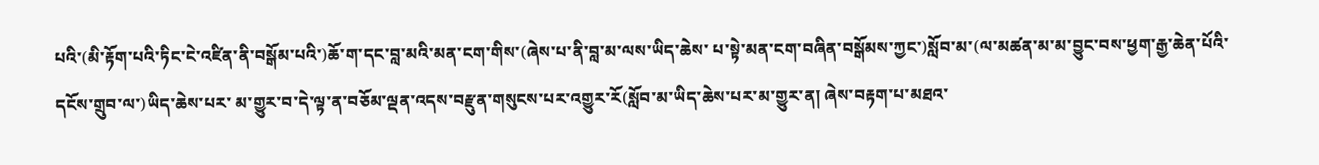པའི་(མི་རྟོག་པའི་ཏིང་ངེ་འཛིན་ནི་བསྒོམ་པའི་)ཆོ་ག་དང་བླ་མའི་མན་ངག་གིས་(ཞེས་པ་ནི་བླ་མ་ལས་ཡིད་ཆེས་ པ་སྟེ་མན་ངག་བཞིན་བསྒོམས་ཀྱང་)སློབ་མ་(ལ་མཚན་མ་མ་བྱུང་བས་ཕྱག་རྒྱ་ཆེན་པོའི་དངོས་གྲུབ་ལ་)ཡིད་ཆེས་པར་ མ་གྱུར་བ་དེ་ལྟ་ན་བཅོམ་ལྡན་འདས་བརྫུན་གསུངས་པར་འགྱུར་རོ(སློབ་མ་ཡིད་ཆེས་པར་མ་གྱུར་ན། ཞེས་བརྟག་པ་མཐའ་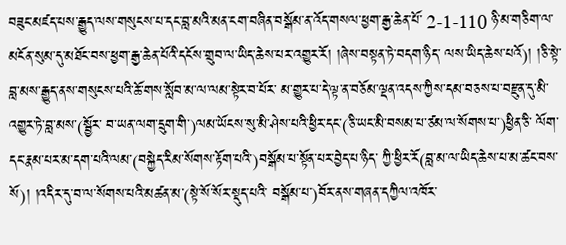བཟུང་མཛད་པས་རྒྱུད་ལས་གསུངས་པ་དང་བླ་མའི་མན་ངག་བཞིན་བསྒོམ་ན་འོད་གསལ་ཕྱག་རྒྱ་ཆེན་པོ་ 2-1-110 ཉི་མ་གཅིག་ལ་མངོན་སུམ་དུ་མཐོང་བས་ཕྱག་རྒྱ་ཆེན་པོའི་དངོས་གྲུབ་ལ་ཡིད་ཆེས་པར་འགྱུར་རོ། །ཞེས་བསྟན་ཏེ་བདག་ཉིད་ ལས་ཡིད་ཆེས་པའོ)། །ཅི་སྟེ་བླ་མས་རྒྱུད་ནས་གསུངས་པའི་ཆོ་གས་སློབ་མ་ལ་ལམ་སྟེར་བ་པོར་ མ་གྱུར་པ་དེ་ལྟ་ན་བཅོམ་ལྡན་འདས་ཀྱིས་དམ་བཅས་པ་བརྫུན་དུ་མི་འགྱུར་ཏེ་བླ་མས་(སྦྱོར་ བ་ཡན་ལག་དྲུག་གི་)ལམ་ཡོངས་སུ་མི་ཤེས་པའི་ཕྱིར་དང་(ཅི་ཡང་མི་བསམ་པ་ཙམ་ལ་སོགས་པ་)ཕྱིན་ཅི་ ལོག་དང་རྣམ་པར་མ་དག་པའི་ལམ་(བསྐྱེད་རིམ་སོགས་རྟོག་པའི་)བསྒོམ་པ་སྟོན་པར་བྱེད་པ་ཉིད་ ཀྱི་ཕྱིར་རོ(བླ་མ་ལ་ཡིད་ཆེས་པ་མ་ཚང་བས་སོ)། །འདིར་དུ་བ་ལ་སོགས་པའི་མཚན་མ་(སྟེ་སོ་སོར་སྡུད་པའི་ བསྒོམ་པ་)བོར་ནས་གཞན་དཀྱིལ་འཁོར་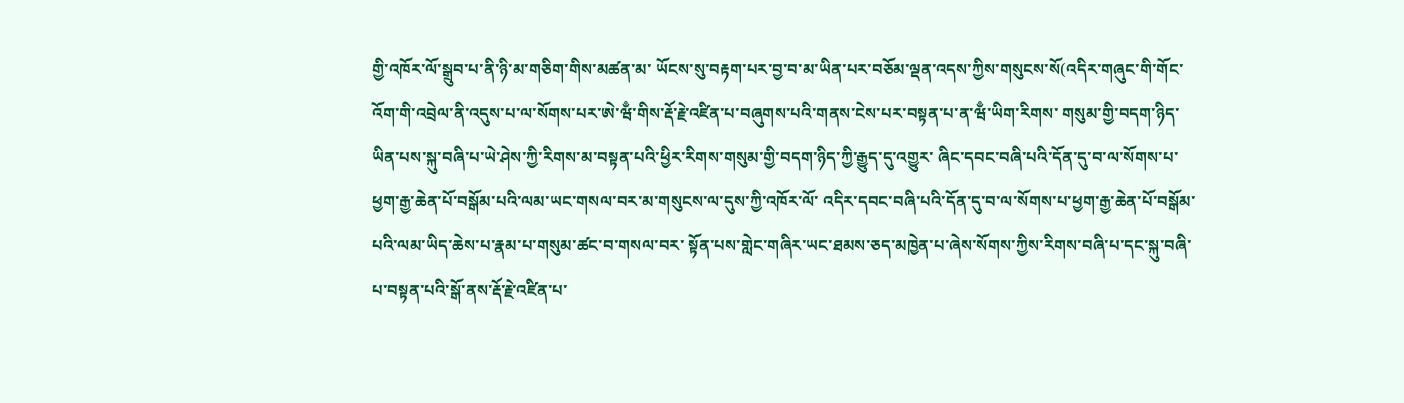གྱི་འཁོར་ལོ་སྒྲུབ་པ་ནི་ཉི་མ་གཅིག་གིས་མཚན་མ་ ཡོངས་སུ་བརྟག་པར་བྱ་བ་མ་ཡིན་པར་བཅོམ་ལྡན་འདས་ཀྱིས་གསུངས་སོ(འདིར་གཞུང་གི་གོང་ འོག་གི་འབྲེལ་ནི་འདུས་པ་ལ་སོགས་པར་ཨེ་ཝྃ་གིས་རྡོ་རྗེ་འཛིན་པ་བཞུགས་པའི་གནས་ངེས་པར་བསྟན་པ་ན་ཝྃ་ཡིག་རིགས་ གསུམ་གྱི་བདག་ཉིད་ཡིན་པས་སྐུ་བཞི་པ་ཡེ་ཤེས་ཀྱི་རིགས་མ་བསྟན་པའི་ཕྱིར་རིགས་གསུམ་གྱི་བདག་ཉིད་ཀྱི་རྒྱུད་དུ་འགྱུར་ ཞིང་དབང་བཞི་པའི་དོན་དུ་བ་ལ་སོགས་པ་ཕྱག་རྒྱ་ཆེན་པོ་བསྒོམ་པའི་ལམ་ཡང་གསལ་བར་མ་གསུངས་ལ་དུས་ཀྱི་འཁོར་ལོ་ འདིར་དབང་བཞི་པའི་དོན་དུ་བ་ལ་སོགས་པ་ཕྱག་རྒྱ་ཆེན་པོ་བསྒོམ་པའི་ལམ་ཡིད་ཆེས་པ་རྣམ་པ་གསུམ་ཚང་བ་གསལ་བར་ སྟོན་པས་གླེང་གཞིར་ཡང་ཐམས་ཅད་མཁྱེན་པ་ཞེས་སོགས་ཀྱིས་རིགས་བཞི་པ་དང་སྐུ་བཞི་པ་བསྟན་པའི་སྒོ་ནས་རྡོ་རྗེ་འཛིན་པ་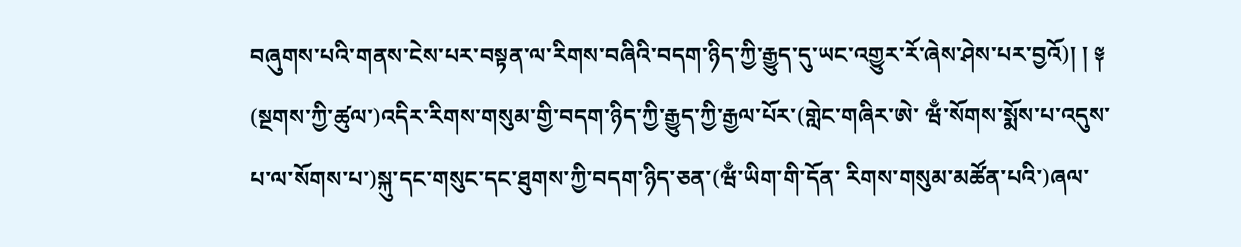བཞུགས་པའི་གནས་ངེས་པར་བསྟན་ལ་རིགས་བཞིའི་བདག་ཉིད་ཀྱི་རྒྱུད་དུ་ཡང་འགྱུར་རོ་ཞེས་ཤེས་པར་བྱའོ)། ། ༈ (སྔགས་ཀྱི་ཚུལ་)འདིར་རིགས་གསུམ་གྱི་བདག་ཉིད་ཀྱི་རྒྱུད་ཀྱི་རྒྱལ་པོར་(གླེང་གཞིར་ཨེ་ ཝྃ་སོགས་སྨོས་པ་འདུས་པ་ལ་སོགས་པ་)སྐུ་དང་གསུང་དང་ཐུགས་ཀྱི་བདག་ཉིད་ཅན་(ཝྃ་ཡིག་གི་དོན་ རིགས་གསུམ་མཚོན་པའི་)ཞལ་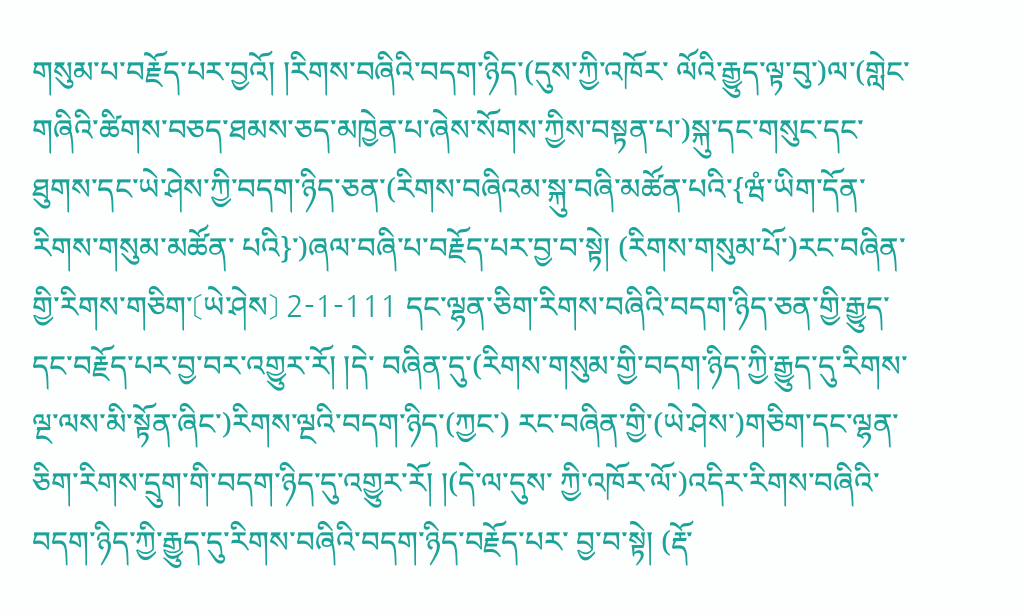གསུམ་པ་བརྗོད་པར་བྱའོ། །རིགས་བཞིའི་བདག་ཉིད་(དུས་ཀྱི་འཁོར་ ལོའི་རྒྱུད་ལྟ་བུ་)ལ་(གླེང་གཞིའི་ཚིགས་བཅད་ཐམས་ཅད་མཁྱེན་པ་ཞེས་སོགས་ཀྱིས་བསྟན་པ་)སྐུ་དང་གསུང་དང་ ཐུགས་དང་ཡེ་ཤེས་ཀྱི་བདག་ཉིད་ཅན་(རིགས་བཞིའམ་སྐུ་བཞི་མཚོན་པའི་{ཝཾ་ཡིག་དོན་རིགས་གསུམ་མཚོན་ པའི}་)ཞལ་བཞི་པ་བརྗོད་པར་བྱ་བ་སྟེ། (རིགས་གསུམ་པོ་)རང་བཞིན་གྱི་རིགས་གཅིག་〔ཡེ་ཤེས〕 2-1-111 དང་ལྷན་ཅིག་རིགས་བཞིའི་བདག་ཉིད་ཅན་གྱི་རྒྱུད་དང་བརྗོད་པར་བྱ་བར་འགྱུར་རོ། །དེ་ བཞིན་དུ་(རིགས་གསུམ་གྱི་བདག་ཉིད་ཀྱི་རྒྱུད་དུ་རིགས་ལྔ་ལས་མི་སྟོན་ཞིང་)རིགས་ལྔའི་བདག་ཉིད་(ཀྱང་) རང་བཞིན་གྱི་(ཡེ་ཤེས་)གཅིག་དང་ལྷན་ཅིག་རིགས་དྲུག་གི་བདག་ཉིད་དུ་འགྱུར་རོ། །(དེ་ལ་དུས་ ཀྱི་འཁོར་ལོ་)འདིར་རིགས་བཞིའི་བདག་ཉིད་ཀྱི་རྒྱུད་དུ་རིགས་བཞིའི་བདག་ཉིད་བརྗོད་པར་ བྱ་བ་སྟེ། (རྡོ་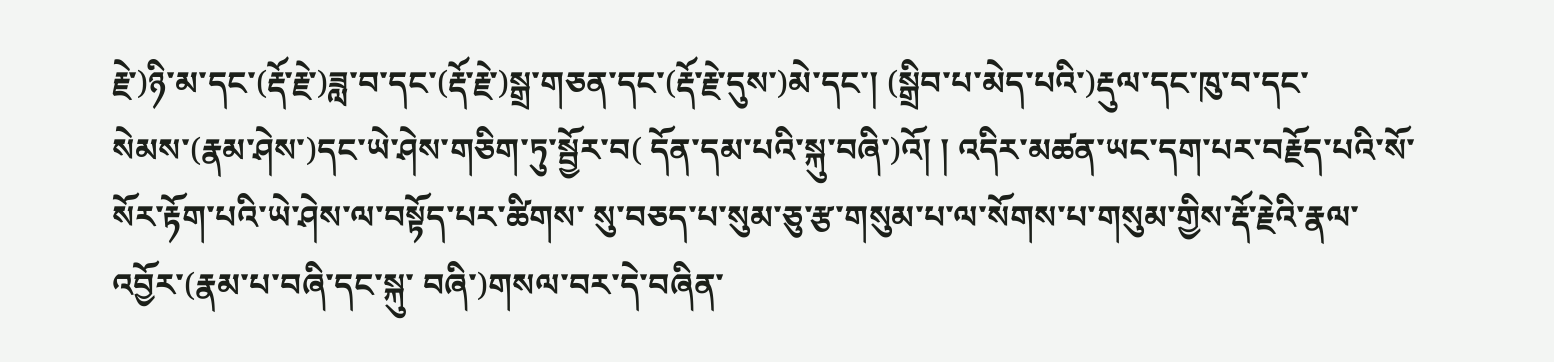རྗེ་)ཉི་མ་དང་(རྡོ་རྗེ་)ཟླ་བ་དང་(རྡོ་རྗེ་)སྒྲ་གཅན་དང་(རྡོ་རྗེ་དུས་)མེ་དང་། (སྒྲིབ་པ་མེད་པའི་)རྡུལ་དང་ཁུ་བ་དང་སེམས་(རྣམ་ཤེས་)དང་ཡེ་ཤེས་གཅིག་ཏུ་སྦྱོར་བ( དོན་དམ་པའི་སྐུ་བཞི་)འོ། ། འདིར་མཚན་ཡང་དག་པར་བརྗོད་པའི་སོ་སོར་རྟོག་པའི་ཡེ་ཤེས་ལ་བསྟོད་པར་ཚིགས་ སུ་བཅད་པ་སུམ་ཅུ་རྩ་གསུམ་པ་ལ་སོགས་པ་གསུམ་གྱིས་རྡོ་རྗེའི་རྣལ་འབྱོར་(རྣམ་པ་བཞི་དང་སྐུ་ བཞི་)གསལ་བར་དེ་བཞིན་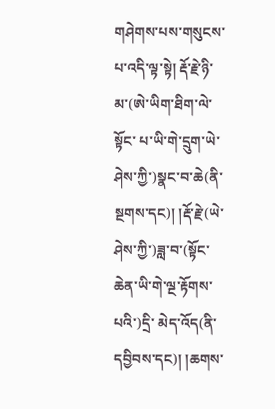གཤེགས་པས་གསུངས་པ་འདི་ལྟ་སྟེ། རྡོ་རྗེ་ཉི་མ་(ཨེ་ཡིག་ཐིག་ལེ་སྟོང་ པ་ཡི་གེ་དྲུག་ཡེ་ཤེས་ཀྱི་)སྣང་བ་ཆེ(ནི་སྔགས་དང)། །རྡོ་རྗེ་(ཡེ་ཤེས་ཀྱི་)ཟླ་བ་(སྟོང་ཆེན་ཡི་གེ་ལྔ་རྟོགས་པའི་)དྲི་ མེད་འོད(ནི་དབྱིབས་དང)། །ཆགས་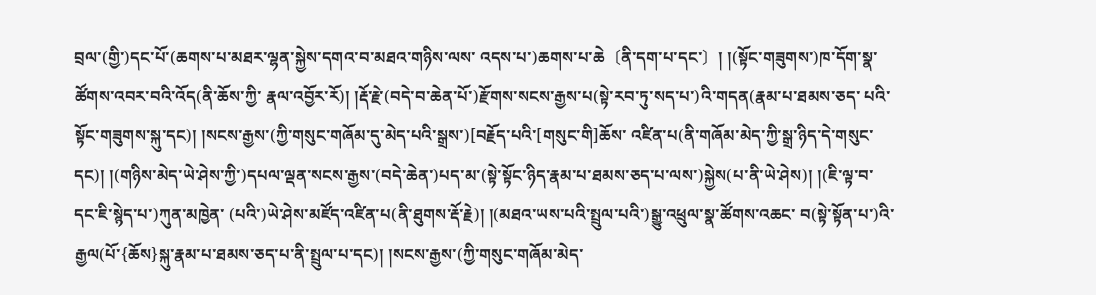བྲལ་(གྱི་)དང་པོ་(ཆགས་པ་མཐར་ལྷན་སྐྱེས་དགའ་བ་མཐའ་གཉིས་ལས་ འདས་པ་)ཆགས་པ་ཆེ〔ནི་དག་པ་དང་〕། །(སྟོང་གཟུགས་)ཁ་དོག་སྣ་ཚོགས་འབར་བའི་འོད(ནི་ཆོས་ཀྱི་ རྣལ་འབྱོར་རོ)། །རྡོ་རྗེ་(བདེ་བ་ཆེན་པོ་)རྫོགས་སངས་རྒྱས་པ(སྟེ་རབ་ཏུ་སད་པ་)འི་གདན(རྣམ་པ་ཐམས་ཅད་ པའི་སྟོང་གཟུགས་སྐུ་དང)། །སངས་རྒྱས་(ཀྱི་གསུང་གཞོམ་དུ་མེད་པའི་སྒྲས་)[བརྗོད་པའི་[གསུང་གི]ཆོས་ འཛིན་པ(ནི་གཞོམ་མེད་ཀྱི་སྒྲ་ཉིད་དེ་གསུང་དང)། །(གཉིས་མེད་ཡེ་ཤེས་ཀྱི་)དཔལ་ལྡན་སངས་རྒྱས་(བདེ་ཆེན་)པད་མ་(སྟེ་སྟོང་ཉིད་རྣམ་པ་ཐམས་ཅད་པ་ལས་)སྐྱེས(པ་ནི་ཡེ་ཤེས)། །(ཇི་ལྟ་བ་དང་ཇི་སྙེད་པ་)ཀུན་མཁྱེན་ (པའི་)ཡེ་ཤེས་མཛོད་འཛིན་པ(ནི་ཐུགས་རྡོ་རྗེ)། །(མཐའ་ཡས་པའི་སྤྲུལ་པའི་)སྒྱུ་འཕྲུལ་སྣ་ཚོགས་འཆང་ བ(སྟེ་སྟོན་པ་)འི་རྒྱལ(པོ་{ཆོས}སྐུ་རྣམ་པ་ཐམས་ཅད་པ་ནི་སྤྲུལ་པ་དང)། །སངས་རྒྱས་(ཀྱི་གསུང་གཞོམ་མེད་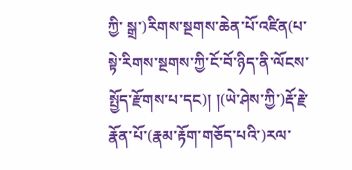ཀྱི་ སྒྲ་)རིགས་སྔགས་ཆེན་པོ་འཛིན(པ་སྟེ་རིགས་སྔགས་ཀྱི་ངོ་བོ་ཉིད་ནི་ལོངས་སྤྱོད་རྫོགས་པ་དང)། །(ཡེ་ཤེས་ཀྱི་)རྡོ་རྗེ་རྣོན་པོ་(རྣམ་རྟོག་གཅོད་པའི་)རལ་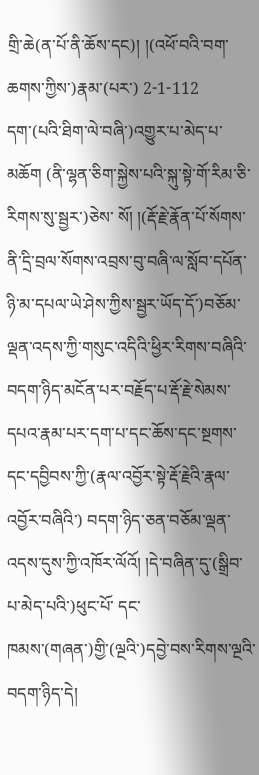གྲི་ཆེ(ན་པོ་ནི་ཆོས་དང)། །(འཕོ་བའི་བག་ཆགས་ཀྱིས་)རྣམ་(པར་) 2-1-112 དག་(པའི་ཐིག་ལེ་བཞི་)འགྱུར་པ་མེད་པ་མཆོག (ནི་ལྷན་ཅིག་སྐྱེས་པའི་སྐུ་སྟེ་གོ་རིམ་ཅི་རིགས་སུ་སྦྱར་)ཅེས་ སོ། །(རྡོ་རྗེ་རྣོན་པོ་སོགས་ནི་དྲི་བྲལ་སོགས་འབྲས་བུ་བཞི་ལ་སློབ་དཔོན་ཉི་མ་དཔལ་ཡེ་ཤེས་ཀྱིས་སྦྱར་ཡོད་དོ་)བཅོམ་ ལྡན་འདས་ཀྱི་གསུང་འདིའི་ཕྱིར་རིགས་བཞིའི་བདག་ཉིད་མངོན་པར་བརྗོད་པ་རྡོ་རྗེ་སེམས་ དཔའ་རྣམ་པར་དག་པ་དང་ཆོས་དང་སྔགས་དང་དབྱིབས་ཀྱི་(རྣལ་འབྱོར་སྟེ་རྡོ་རྗེའི་རྣལ་འབྱོར་བཞིའི་) བདག་ཉིད་ཅན་བཅོམ་ལྡན་འདས་དུས་ཀྱི་འཁོར་ལོའོ། །དེ་བཞིན་དུ་(སྒྲིབ་པ་མེད་པའི་)ཕུང་པོ་ དང་ཁམས་(གཞན་)གྱི་(ལྔའི་)དབྱེ་བས་རིགས་ལྔའི་བདག་ཉིད་དེ།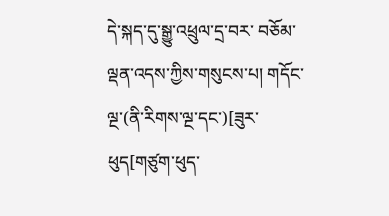དེ་སྐད་དུ་སྒྱུ་འཕྲུལ་དྲ་བར་ བཅོམ་ལྡན་འདས་ཀྱིས་གསུངས་པ། གདོང་ལྔ་(ནི་རིགས་ལྔ་དང་)[ཟུར་ཕུད[གཙུག་ཕུད་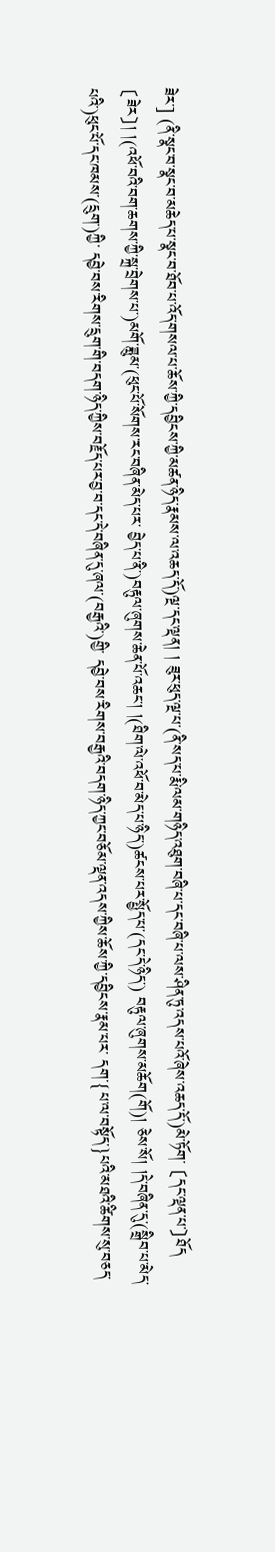ཟེར་] (ནི་སྣང་བ་སྣང་བ་མཆེད་པ་སྣང་བ་ཐོབ་པ་འོད་གསལ་པ་ཆོས་ཀྱི་དབྱིངས་ཀྱི་མཚན་ཉིད་རྣམས་ལ་འཆད་དོ་)ལྔ་དང་ལྡན། ། ཟུར་ཕུད་ལྔ་པ་(ནི་སད་པ་རྨི་ལམ་གཉིད་འཐུག་བཞི་པ་དང་བཞི་པ་ལས་ཤིན་ཏུ་འདས་པའོ་ཞེས་འཆད་དོ་)མེ་ཏོག་ 〔དང་ལྡན་པ་〕ཐོད〔ཟེར〕། །(འཕོ་བའི་བག་ཆགས་ཀྱི་སྐྲ་བྲེགས་པ་)མགོ་ཟླུམ་(ཕུང་པོ་སོགས་རང་བཞིན་མེད་པར་ བྱེད་པ་ནི་)བརྟུལ་ཞུགས་ཆེན་པོ་འཆང་། །(ཐིག་ལེ་འཕོ་བ་མེད་པ་ཉིད་)ཚངས་པར་སྤྱོད་པ་(དང་དེ་ཉིད་) བརྟུལ་ཞུགས་མཆོག(གོ)། ཅེས་སོ། །དེ་བཞིན་དུ་(སྒྲིབ་པ་མེད་པའི་)ཕུང་པོ་དང་ཁམས་(དྲུག་)ཀྱི་ དབྱེ་བས་རིགས་དྲུག་གི་བདག་ཉིད་ཀྱིས་བརྗོད་པར་བྱ་བ་དང་དེ་བཞིན་དུ་ཞལ་(བརྒྱའི་)གྱི་ དབྱེ་བས་རིགས་བརྒྱའི་བདག་ཉིད་ཀྱང་བཅོམ་ལྡན་འདས་ཀྱིས་ཆོས་ཀྱི་དབྱིངས་རྣམ་པར་ དག་{པ་ལ་བསྟོད་}པའི་མཐའི་ཚིགས་སུ་བཅད་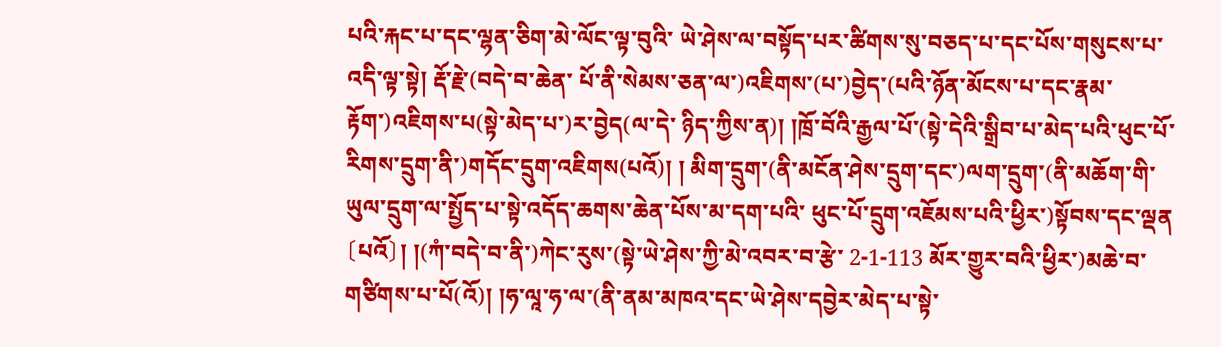པའི་རྐང་པ་དང་ལྷན་ཅིག་མེ་ལོང་ལྟ་བུའི་ ཡེ་ཤེས་ལ་བསྟོད་པར་ཚིགས་སུ་བཅད་པ་དང་པོས་གསུངས་པ་འདི་ལྟ་སྟེ། རྡོ་རྗེ་(བདེ་བ་ཆེན་ པོ་ནི་སེམས་ཅན་ལ་)འཇིགས་(པ་)བྱེད་(པའི་ཉོན་མོངས་པ་དང་རྣམ་རྟོག་)འཇིགས་པ(སྟེ་མེད་པ་)ར་བྱེད(ལ་དེ་ ཉིད་ཀྱིས་ན)། །ཁྲོ་བོའི་རྒྱལ་པོ་(སྟེ་དེའི་སྒྲིབ་པ་མེད་པའི་ཕུང་པོ་རིགས་དྲུག་ནི་)གདོང་དྲུག་འཇིགས(པའོ)། ། མིག་དྲུག་(ནི་མངོན་ཤེས་དྲུག་དང་)ལག་དྲུག་(ནི་མཆོག་གི་ཡུལ་དྲུག་ལ་སྤྱོད་པ་སྟེ་འདོད་ཆགས་ཆེན་པོས་མ་དག་པའི་ ཕུང་པོ་དྲུག་འཇོམས་པའི་ཕྱིར་)སྟོབས་དང་ལྡན〔པའོ〕། །(ཀཾ་བདེ་བ་ནི་)ཀེང་རུས་(སྟེ་ཡེ་ཤེས་ཀྱི་མེ་འབར་བ་རྩེ་ 2-1-113 མོར་གྱུར་བའི་ཕྱིར་)མཆེ་བ་གཙིགས་པ་པོ(འོ)། །ཧ་ལཱ་ཧ་ལ་(ནི་ནམ་མཁའ་དང་ཡེ་ཤེས་དབྱེར་མེད་པ་སྟེ་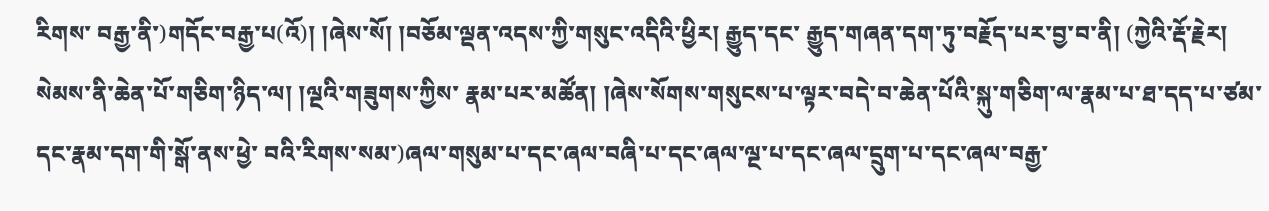རིགས་ བརྒྱ་ནི་)གདོང་བརྒྱ་པ(འོ)། །ཞེས་སོ། །བཅོམ་ལྡན་འདས་ཀྱི་གསུང་འདིའི་ཕྱིར། རྒྱུད་དང་ རྒྱུད་གཞན་དག་ཏུ་བརྗོད་པར་བྱ་བ་ནི། (ཀྱེའི་རྡོ་རྗེར། སེམས་ནི་ཆེན་པོ་གཅིག་ཉིད་ལ། །ལྔའི་གཟུགས་ཀྱིས་ རྣམ་པར་མཚོན། །ཞེས་སོགས་གསུངས་པ་ལྟར་བདེ་བ་ཆེན་པོའི་སྐུ་གཅིག་ལ་རྣམ་པ་ཐ་དད་པ་ཙམ་དང་རྣམ་དག་གི་སྒོ་ནས་ཕྱེ་ བའི་རིགས་སམ་)ཞལ་གསུམ་པ་དང་ཞལ་བཞི་པ་དང་ཞལ་ལྔ་པ་དང་ཞལ་དྲུག་པ་དང་ཞལ་བརྒྱ་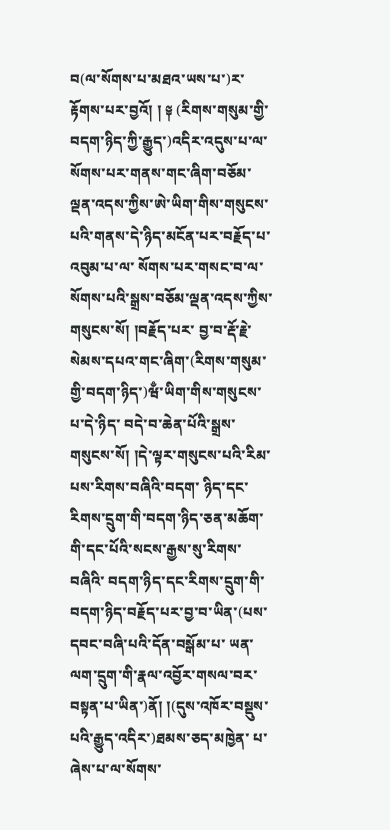བ(ལ་སོགས་པ་མཐའ་ཡས་པ་)ར་རྟོགས་པར་བྱའོ། ། ༈ (རིགས་གསུམ་གྱི་བདག་ཉིད་ཀྱི་རྒྱུད་)འདིར་འདུས་པ་ལ་སོགས་པར་གནས་གང་ཞིག་བཅོམ་ ལྡན་འདས་ཀྱིས་ཨེ་ཡིག་གིས་གསུངས་པའི་གནས་དེ་ཉིད་མངོན་པར་བརྗོད་པ་འབུམ་པ་ལ་ སོགས་པར་གསང་བ་ལ་སོགས་པའི་སྒྲས་བཅོམ་ལྡན་འདས་ཀྱིས་གསུངས་སོ། །བརྗོད་པར་ བྱ་བ་རྡོ་རྗེ་སེམས་དཔའ་གང་ཞིག་(རིགས་གསུམ་གྱི་བདག་ཉིད་)ཝྃ་ཡིག་གིས་གསུངས་པ་དེ་ཉིད་ བདེ་བ་ཆེན་པོའི་སྒྲས་གསུངས་སོ། །དེ་ལྟར་གསུངས་པའི་རིམ་པས་རིགས་བཞིའི་བདག་ ཉིད་དང་རིགས་དྲུག་གི་བདག་ཉིད་ཅན་མཆོག་གི་དང་པོའི་སངས་རྒྱས་སུ་རིགས་བཞིའི་ བདག་ཉིད་དང་རིགས་དྲུག་གི་བདག་ཉིད་བརྗོད་པར་བྱ་བ་ཡིན་(པས་དབང་བཞི་པའི་དོན་བསྒོམ་པ་ ཡན་ལག་དྲུག་གི་རྣལ་འབྱོར་གསལ་བར་བསྟན་པ་ཡིན་)ནོ། །(དུས་འཁོར་བསྡུས་པའི་རྒྱུད་འདིར་)ཐམས་ཅད་མཁྱེན་ པ་ཞེས་པ་ལ་སོགས་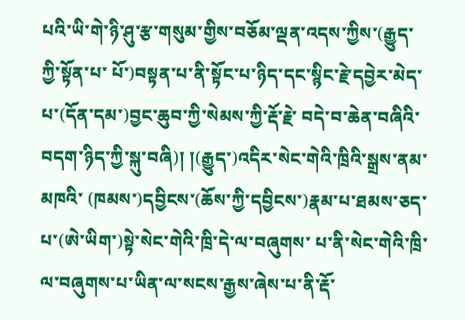པའི་ཡི་གེ་ཉི་ཤུ་རྩ་གསུམ་གྱིས་བཅོམ་ལྡན་འདས་ཀྱིས་(རྒྱུད་ཀྱི་སྟོན་པ་ པོ་)བསྟན་པ་ནི་སྟོང་པ་ཉིད་དང་སྙིང་རྗེ་དབྱེར་མེད་པ་(དོན་དམ་)བྱང་ཆུབ་ཀྱི་སེམས་ཀྱི་རྡོ་རྗེ་ བདེ་བ་ཆེན་བཞིའི་བདག་ཉིད་ཀྱི་སྐུ་བཞི)། །(རྒྱུད་)འདིར་སེང་གེའི་ཁྲིའི་སྒྲས་ནམ་མཁའི་ (ཁམས་)དབྱིངས་(ཆོས་ཀྱི་དབྱིངས་)རྣམ་པ་ཐམས་ཅད་པ་(ཨེ་ཡིག་)སྟེ་སེང་གེའི་ཁྲི་དེ་ལ་བཞུགས་ པ་ནི་སེང་གེའི་ཁྲི་ལ་བཞུགས་པ་ཡིན་ལ་སངས་རྒྱས་ཞེས་པ་ནི་རྡོ་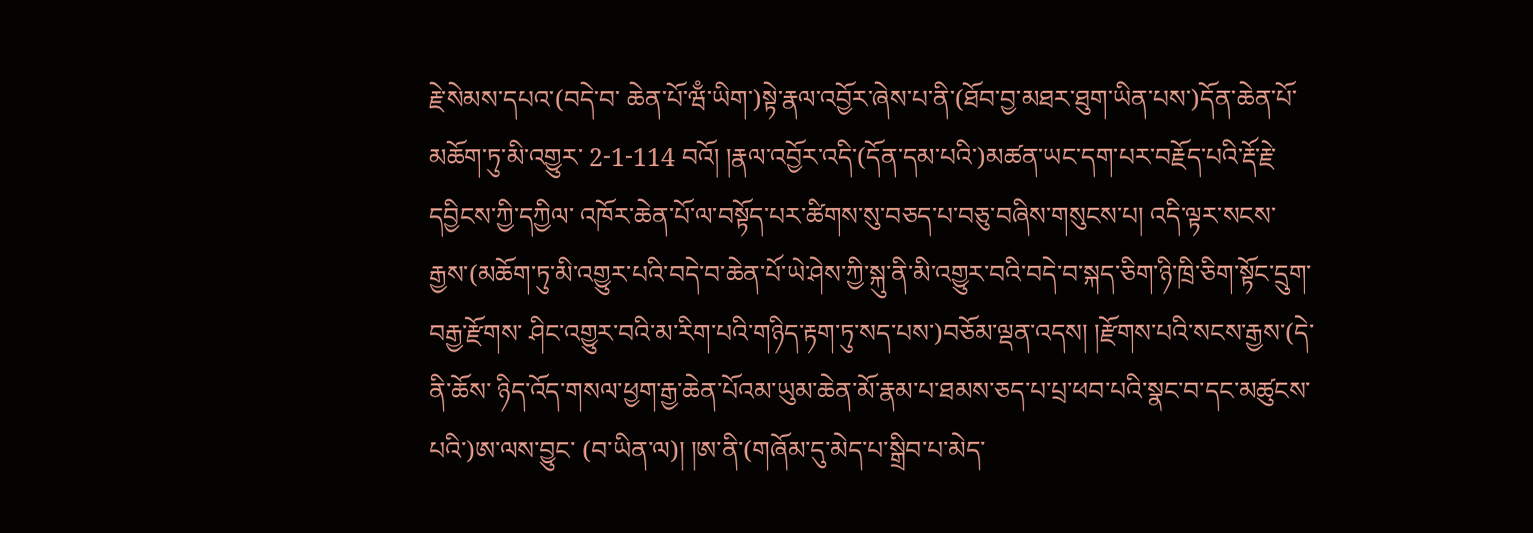རྗེ་སེམས་དཔའ་(བདེ་བ་ ཆེན་པོ་ཝྃ་ཡིག་)སྟེ་རྣལ་འབྱོར་ཞེས་པ་ནི་(ཐོབ་བྱ་མཐར་ཐུག་ཡིན་པས་)དོན་ཆེན་པོ་མཆོག་ཏུ་མི་འགྱུར་ 2-1-114 བའོ། །རྣལ་འབྱོར་འདི་(དོན་དམ་པའི་)མཚན་ཡང་དག་པར་བརྗོད་པའི་རྡོ་རྗེ་དབྱིངས་ཀྱི་དཀྱིལ་ འཁོར་ཆེན་པོ་ལ་བསྟོད་པར་ཚིགས་སུ་བཅད་པ་བཅུ་བཞིས་གསུངས་པ། འདི་ལྟར་སངས་ རྒྱས་(མཆོག་ཏུ་མི་འགྱུར་པའི་བདེ་བ་ཆེན་པོ་ཡེ་ཤེས་ཀྱི་སྐུ་ནི་མི་འགྱུར་བའི་བདེ་བ་སྐད་ཅིག་ཉི་ཁྲི་ཅིག་སྟོང་དྲུག་བརྒྱ་རྫོགས་ ཤིང་འགྱུར་བའི་མ་རིག་པའི་གཉིད་རྟག་ཏུ་སད་པས་)བཅོམ་ལྡན་འདས། །རྫོགས་པའི་སངས་རྒྱས་(དེ་ནི་ཆོས་ ཉིད་འོད་གསལ་ཕྱག་རྒྱ་ཆེན་པོའམ་ཡུམ་ཆེན་མོ་རྣམ་པ་ཐམས་ཅད་པ་པྲ་ཕབ་པའི་སྣང་བ་དང་མཚུངས་པའི་)ཨ་ལས་བྱུང་ (བ་ཡིན་ལ)། །ཨ་ནི་(གཞོམ་དུ་མེད་པ་སྒྲིབ་པ་མེད་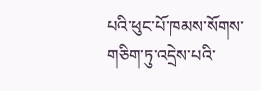པའི་ཕུང་པོ་ཁམས་སོགས་གཅིག་ཏུ་འདྲེས་པའི་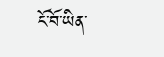ངོ་བོ་ཡིན་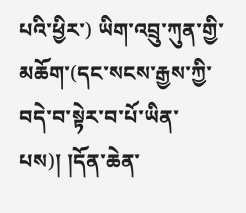པའི་ཕྱིར་) ཡིག་འབྲུ་ཀུན་གྱི་མཆོག་(དང་སངས་རྒྱས་ཀྱི་བདེ་བ་སྟེར་བ་པོ་ཡིན་པས)། །དོན་ཆེན་